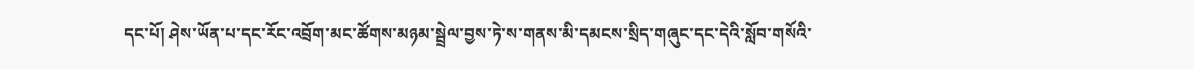དང་པོ། ཤེས་ཡོན་པ་དང་རོང་འབྲོག་མང་ཚོགས་མཉམ་སྦྲེལ་བྱས་ཏེ་ས་གནས་མི་དམངས་སྲིད་གཞུང་དང་དེའི་སློབ་གསོའི་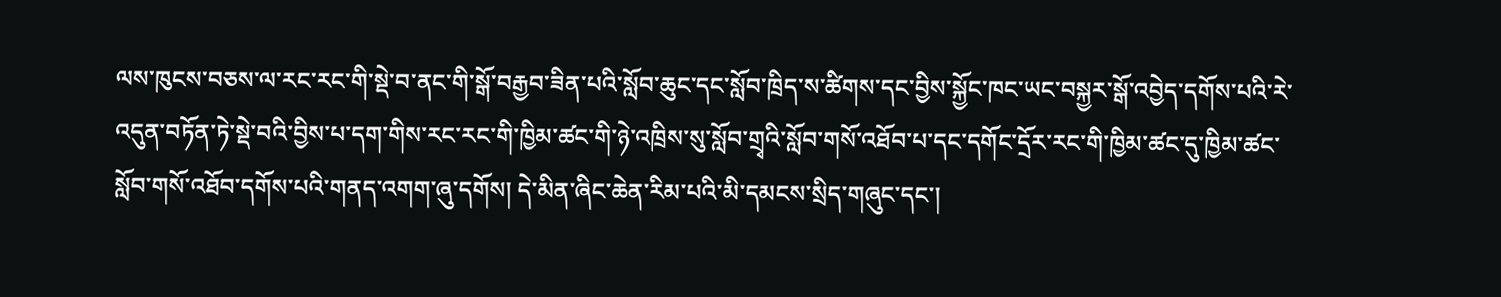ལས་ཁུངས་བཅས་ལ་རང་རང་གི་སྡེ་བ་ནང་གི་སྒོ་བརྒྱབ་ཟིན་པའི་སློབ་ཆུང་དང་སློབ་ཁྲིད་ས་ཚིགས་དང་བྱིས་སྐྱོང་ཁང་ཡང་བསྐྱར་སྒོ་འབྱེད་དགོས་པའི་རེ་འདུན་བཏོན་ཏེ་སྡེ་བའི་བྱིས་པ་དག་གིས་རང་རང་གི་ཁྱིམ་ཚང་གི་ཉེ་འཁྲིས་སུ་སློབ་གྲྭའི་སློབ་གསོ་འཐོབ་པ་དང་དགོང་དྲོར་རང་གི་ཁྱིམ་ཚང་དུ་ཁྱིམ་ཚང་སློབ་གསོ་འཐོབ་དགོས་པའི་གནད་འགག་ཞུ་དགོས། དེ་མིན་ཞིང་ཆེན་རིམ་པའི་མི་དམངས་སྲིད་གཞུང་དང་།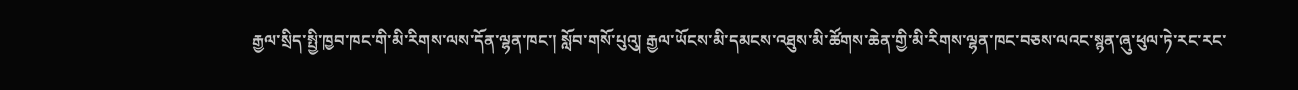རྒྱལ་སྲིད་སྤྱི་ཁྱབ་ཁང་གི་མི་རིགས་ལས་དོན་ལྷན་ཁང་། སློབ་གསོ་པུའུ། རྒྱལ་ཡོངས་མི་དམངས་འཐུས་མི་ཚོགས་ཆེན་གྱི་མི་རིགས་ལྷན་ཁང་བཅས་ལའང་སྙན་ཞུ་ཕུལ་ཏེ་རང་རང་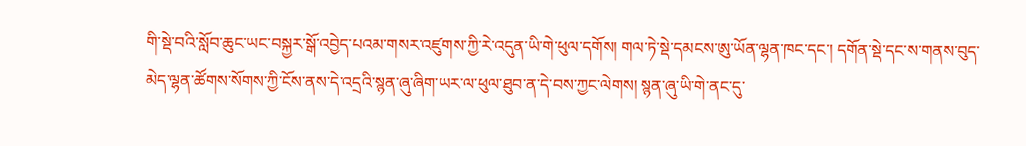གི་སྡེ་བའི་སློབ་ཆུང་ཡང་བསྐྱར་སྒོ་འབྱེད་པའམ་གསར་འཛུགས་ཀྱི་རེ་འདུན་ཡི་གེ་ཕུལ་དགོས། གལ་ཏེ་སྡེ་དམངས་ཨུ་ཡོན་ལྷན་ཁང་དང་། དགོན་སྡེ་དང་ས་གནས་བུད་མེད་ལྷན་ཚོགས་སོགས་ཀྱི་ངོས་ནས་དེ་འདྲའི་སྙན་ཞུ་ཞིག་ཡར་ལ་ཕུལ་ཐུབ་ན་དེ་བས་ཀྱང་ལེགས། སྙན་ཞུ་ཡི་གེ་ནང་དུ་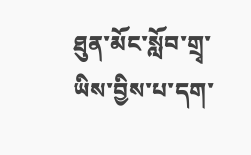ཐུན་མོང་སློབ་གྲྭ་ཡིས་བྱིས་པ་དག་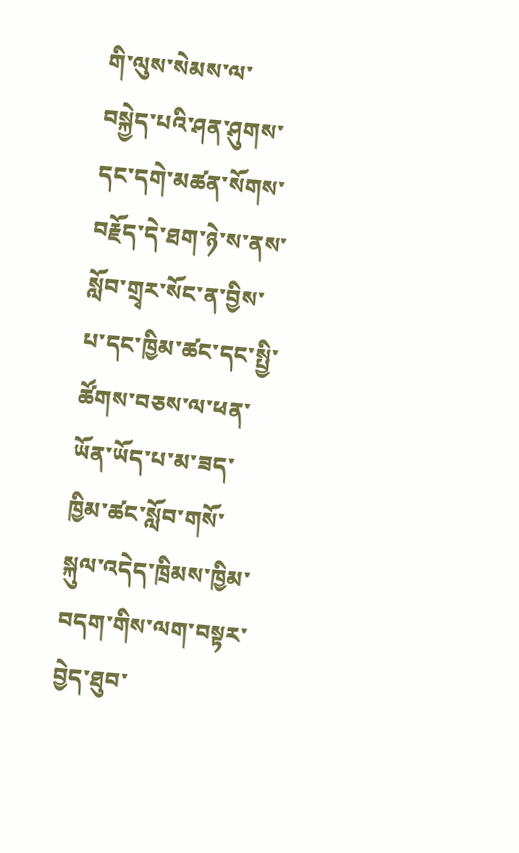གི་ལུས་སེམས་ལ་བསྐྱེད་པའི་ཤན་ཤུགས་དང་དགེ་མཚན་སོགས་བརྗོད་དེ་ཐག་ཉེ་ས་ནས་སློབ་གྲྭར་སོང་ན་བྱིས་པ་དང་ཁྱིམ་ཚང་དང་སྤྱི་ཚོགས་བཅས་ལ་ཕན་ཡོན་ཡོད་པ་མ་ཟད་ཁྱིམ་ཚང་སློབ་གསོ་སྐུལ་འདེད་ཁྲིམས་ཁྱིམ་བདག་གིས་ལག་བསྟར་བྱེད་ཐུབ་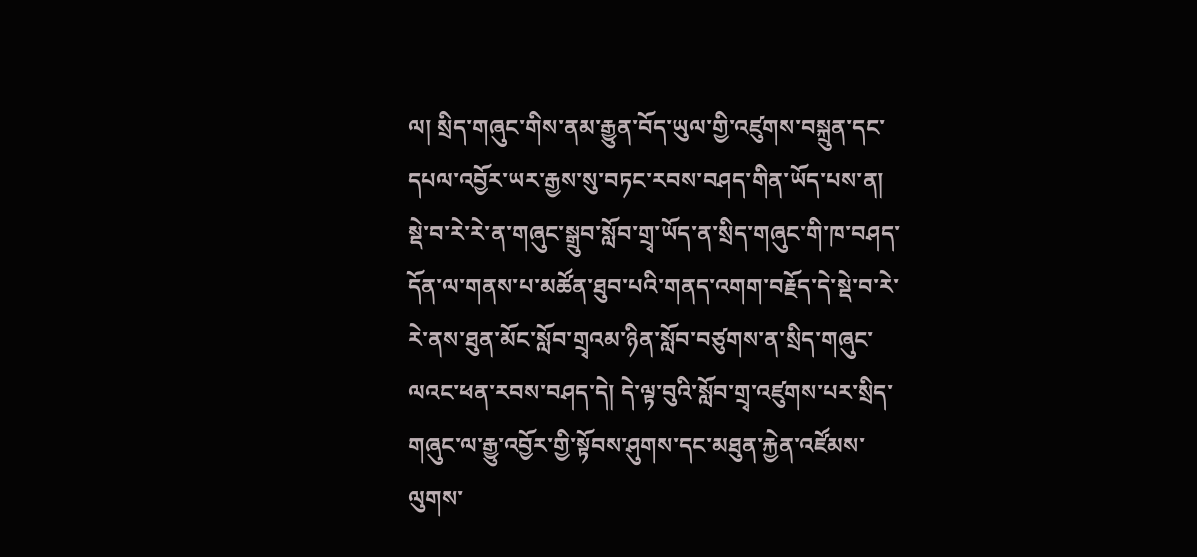ལ། སྲིད་གཞུང་གིས་ནམ་རྒྱུན་བོད་ཡུལ་གྱི་འཛུགས་བསྐྲུན་དང་དཔལ་འབྱོར་ཡར་རྒྱས་སུ་བཏང་རབས་བཤད་གིན་ཡོད་པས་ན། སྡེ་བ་རེ་རེ་ན་གཞུང་སྒྲུབ་སློབ་གྲྭ་ཡོད་ན་སྲིད་གཞུང་གི་ཁ་བཤད་དོན་ལ་གནས་པ་མཚོན་ཐུབ་པའི་གནད་འགག་བརྗོད་དེ་སྡེ་བ་རེ་རེ་ནས་ཐུན་མོང་སློབ་གྲྭའམ་ཉིན་སློབ་བཙུགས་ན་སྲིད་གཞུང་ལའང་ཕན་རབས་བཤད་དེ། དེ་ལྟ་བུའི་སློབ་གྲྭ་འཛུགས་པར་སྲིད་གཞུང་ལ་རྒྱུ་འབྱོར་གྱི་སྟོབས་ཤུགས་དང་མཐུན་རྐྱེན་འཛོམས་ལུགས་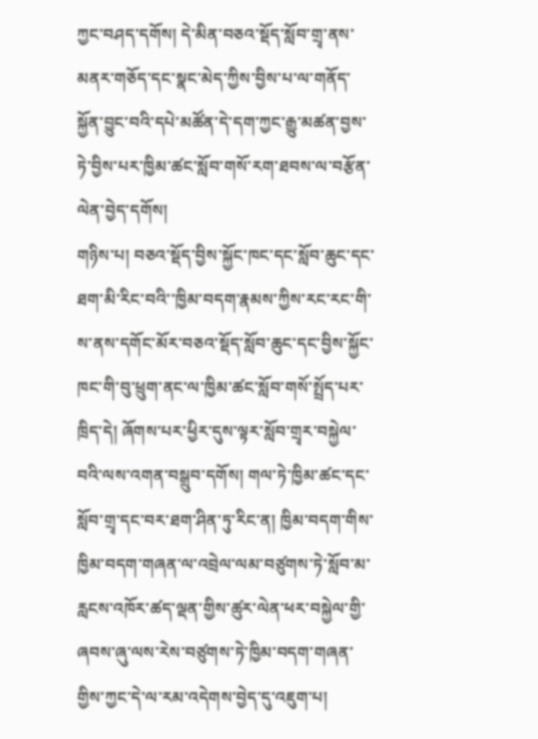ཀྱང་བཤད་དགོས། དེ་མིན་བཅའ་སྡོད་སློབ་གྲྭ་ནས་མནར་གཅོད་དང་སྣང་མེད་ཀྱིས་བྱིས་པ་ལ་གནོད་སྐྱོན་བྱུང་བའི་དཔེ་མཚོན་དེ་དག་ཀྱང་རྒྱུ་མཚན་བྱས་ཏེ་བྱིས་པར་ཁྱིམ་ཚང་སློབ་གསོ་རག་ཐབས་ལ་བརྩོན་ལེན་བྱེད་དགོས།
གཉིས་པ། བཅའ་སྡོད་བྱིས་སྐྱོང་ཁང་དང་སློབ་ཆུང་དང་ཐག་མི་རིང་བའི་་ཁྱིམ་བདག་རྣམས་ཀྱིས་རང་རང་གི་ས་ནས་དགོང་མོར་བཅའ་སྡོད་སློབ་ཆུང་དང་བྱིས་སྐྱོང་ཁང་གི་བུ་ཕྲུག་ནང་ལ་ཁྱིམ་ཚང་སློབ་གསོ་སྤྲོད་པར་ཁྲིད་དེ། ཞོགས་པར་ཕྱིར་དུས་ལྟར་སློབ་གྲྭར་བསྐྱེལ་བའི་ལས་འགན་བསྒྲུབ་དགོས། གལ་ཏེ་ཁྱིམ་ཚང་དང་སློབ་གྲྭ་དང་བར་ཐག་ཤིན་ཏུ་རིང་ན། ཁྱིམ་བདག་གིས་ཁྱིམ་བདག་གཞན་ལ་འབྲེལ་ལམ་བཙུགས་ཏེ་སློབ་མ་རླངས་འཁོར་ཚད་ལྡན་གྱིས་ཚུར་ལེན་ཕར་བསྐྱེལ་གྱི་ཞབས་ཞུ་ལས་རེས་བཙུགས་ཏེ་ཁྱིམ་བདག་གཞན་གྱིས་ཀྱང་དེ་ལ་རམ་འདེགས་བྱེད་དུ་འཇུག་པ།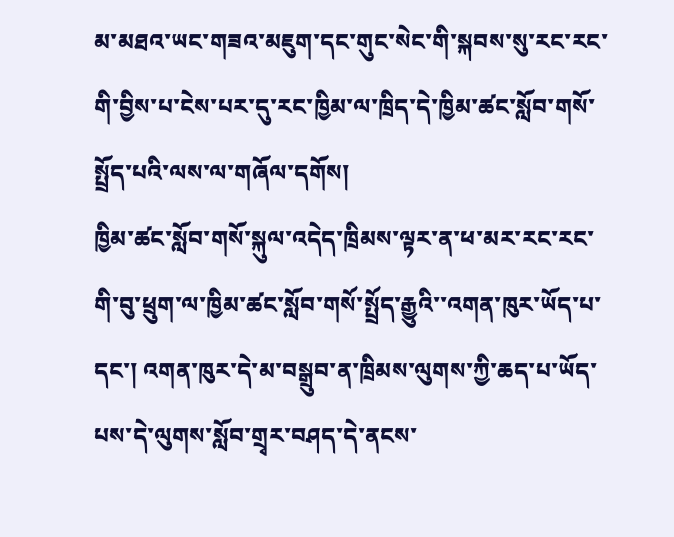མ་མཐའ་ཡང་གཟའ་མཇུག་དང་གུང་སེང་གི་སྐབས་སུ་རང་རང་གི་བྱིས་པ་ངེས་པར་དུ་རང་ཁྱིམ་ལ་ཁྲིད་དེ་ཁྱིམ་ཚང་སློབ་གསོ་སྤྲོད་པའི་ལས་ལ་གཞོལ་དགོས།
ཁྱིམ་ཚང་སློབ་གསོ་སྐུལ་འདེད་ཁྲིམས་ལྟར་ན་ཕ་མར་རང་རང་གི་བུ་ཕྲུག་ལ་ཁྱིམ་ཚང་སློབ་གསོ་སྤྲོད་རྒྱུའི་་འགན་ཁུར་ཡོད་པ་དང་། འགན་ཁུར་དེ་མ་བསྒྲུབ་ན་ཁྲིམས་ལུགས་ཀྱི་ཆད་པ་ཡོད་པས་དེ་ལུགས་སློབ་གྲྭར་བཤད་དེ་ནངས་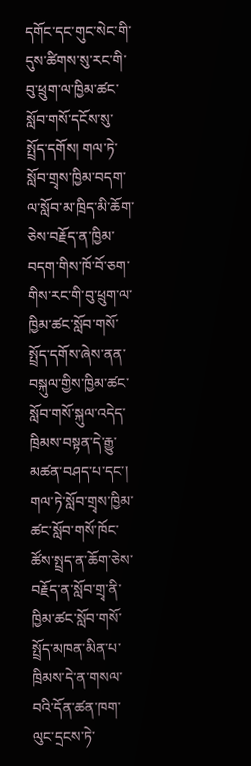དགོང་དང་གུང་སེང་གི་དུས་ཚིགས་སུ་རང་གི་བུ་ཕྲུག་ལ་ཁྱིམ་ཚང་སློབ་གསོ་དངོས་སུ་སྤྲོད་དགོས། གལ་ཏེ་སློབ་གྲྭས་ཁྱིམ་བདག་ལ་སློབ་མ་ཁྲིད་མི་ཆོག་ཅེས་བརྗོད་ན་ཁྱིམ་བདག་གིས་ཁོ་བོ་ཅག་གིས་རང་གི་བུ་ཕྲུག་ལ་ཁྱིམ་ཚང་སློབ་གསོ་སྤྲོད་དགོས་ཞེས་ནན་བསྐུལ་གྱིས་ཁྱིམ་ཚང་སློབ་གསོ་སྐུལ་འདེད་ཁྲིམས་བསྟན་དེ་རྒྱུ་མཚན་བཤད་པ་དང་། གལ་ཏེ་སློབ་གྲྭས་ཁྱིམ་ཚང་སློབ་གསོ་ཁོང་ཚོས་སྤྲད་ན་ཆོག་ཅེས་བརྗོད་ན་སློབ་གྲྭ་ནི་ཁྱིམ་ཚང་སློབ་གསོ་སྤྲོད་མཁན་མིན་པ་ཁྲིམས་དེ་ན་གསལ་བའི་དོན་ཚན་ཁག་ལུང་དྲངས་ཏེ་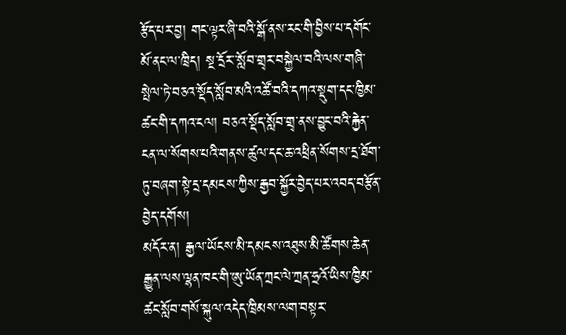རྩོད་པར་བྱ། གང་ལྟར་ཞི་བའི་སྒོ་ནས་རང་གི་བྱིས་པ་དགོང་མོ་ནང་ལ་ཁྲིད། སྔ་དྲོར་་སློབ་གྲྭར་བསྐྱེལ་བའི་ལས་གཞི་སྤེལ་ཏེ་བཅའ་སྡོད་སློབ་མའི་འཚོ་བའི་དཀའ་སྡུག་དང་ཁྱིམ་ཚང་གི་དཀའ་ངལ། བཅའ་སྡོད་སློབ་གྲྭ་ནས་བྱུང་བའི་རྐྱེན་ངན་ལ་སོགས་པའི་གནས་ཚུལ་དང་ཆ་འཕྲིན་སོགས་དྲ་ཐོག་ཏུ་བཞག་སྟེ་དྲ་དམངས་ཀྱིས་རྒྱབ་སྐྱོར་བྱེད་པར་འབད་བརྩོན་བྱེད་དགོས།
མདོར་ན། རྒྱལ་ཡོངས་མི་དམངས་འཐུས་མི་ཚོགས་ཆེན་རྒྱུན་ལས་ལྷན་ཁང་གི་ཨུ་ཡོན་ཀྲང་ལེ་ཀྲན་ཧྲའོ་ཡིས་ཁྱིམ་ཚང་སློབ་གསོ་སྐུལ་འདེད་ཁྲིམས་ལག་བསྟར་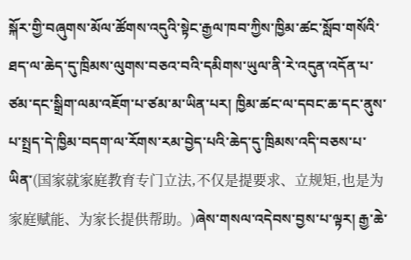སྐོར་གྱི་བཞུགས་མོལ་ཚོགས་འདུའི་སྟེང་རྒྱལ་ཁབ་ཀྱིས་ཁྱིམ་ཚང་སློབ་གསོའི་ཐད་ལ་ཆེད་དུ་ཁྲིམས་ལུགས་བཅའ་བའི་དམིགས་ཡུལ་ནི་རེ་འདུན་འདོན་པ་ཙམ་དང་སྒྲིག་ལམ་འཇོག་པ་ཙམ་མ་ཡིན་པར། ཁྱིམ་ཚང་ལ་དབང་ཆ་དང་ནུས་པ་སྤྲད་དེ་ཁྱིམ་བདག་ལ་རོགས་རམ་བྱེད་པའི་ཆེད་དུ་ཁྲིམས་འདི་བཅས་པ་ཡིན་(国家就家庭教育专门立法,不仅是提要求、立规矩,也是为家庭赋能、为家长提供帮助。)ཞེས་གསལ་འདེབས་བྱས་པ་ལྟར། རྒྱ་ཆེ་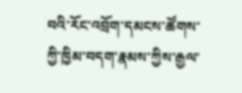བའི་རོང་འབྲོག་དམངས་ཚོགས་ཀྱི་ཁྱིམ་བདག་རྣམས་ཀྱིས་རྒྱལ་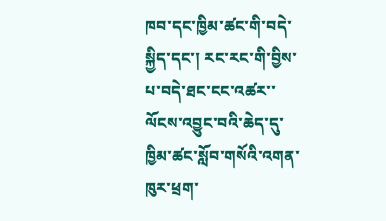ཁབ་དང་ཁྱིམ་ཚང་གི་བདེ་སྐྱིད་དང་། རང་རང་གི་བྱིས་པ་བདེ་ཐང་ངང་འཚར་་ལོངས་འབྱུང་བའི་ཆེད་དུ་ཁྱིམ་ཚང་སློབ་གསོའི་འགན་ཁུར་ཕྲག་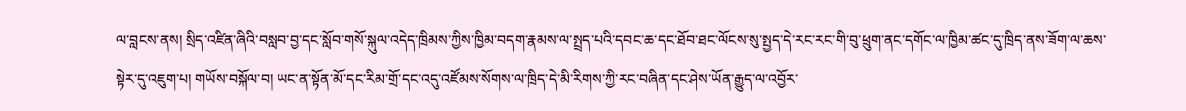ལ་བླངས་ནས། སྲིད་འཛིན་ཞིའི་བསླབ་བྱ་དང་སློབ་གསོ་སྐུལ་འདེད་ཁྲིམས་ཀྱིས་ཁྱིམ་བདག་རྣམས་ལ་སྤྲད་པའི་དབང་ཆ་དང་ཐོབ་ཐང་ལོངས་སུ་སྤྱད་དེ་རང་རང་གི་བུ་ཕྲུག་ནང་དགོང་ལ་ཁྱིམ་ཚང་དུ་ཁྲིད་ནས་ཟོག་ལ་ཆས་སྟེར་དུ་འཇུག་པ། གཡོས་བསྐོལ་བ། ཡང་ན་སྟོན་མོ་དང་རིམ་གྲོ་དང་འདུ་འཛོམས་སོགས་ལ་ཁྲིད་དེ་མི་རིགས་ཀྱི་རང་བཞིན་དང་ཤེས་ཡོན་རྒྱུད་ལ་འབྱོར་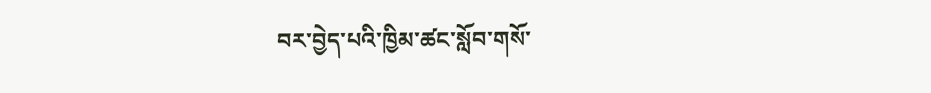བར་བྱེད་པའི་ཁྱིམ་ཚང་སློབ་གསོ་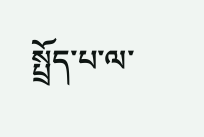སྤྲོད་པ་ལ་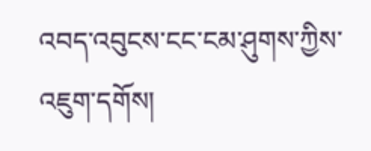འབད་འབུངས་ངང་ངམ་ཤུགས་ཀྱིས་འཇུག་དགོས།